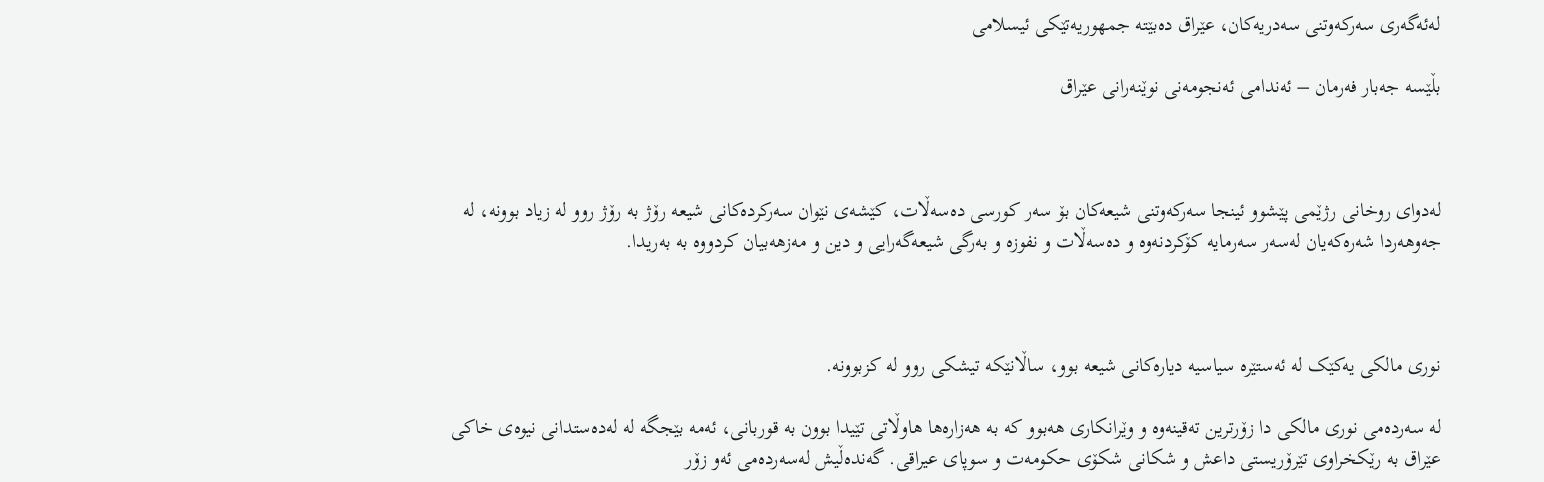لەئەگەری سەرکەوتنی سەدریەکان، عێراق دەبێتە جمهوریەتێکی ئیسلامی

بڵێسە جەبار فەرمان – ئەندامی ئەنجومەنی نوێنەرانی عێراق



لەدوای روخانی رژێمی پێشوو ئینجا سەرکەوتنی شیعەکان بۆ سەر کورسی دەسەڵات، کێشەی نێوان سەرکردەکانی شیعە رۆژ بە رۆژ روو لە زیاد بوونە، لە جەوھەردا شەرەکەیان لەسەر سەرمایە کۆکردنەوە و دەسەڵات و نفوزە و بەرگی شیعەگەرایی و دین و مەزھەبیان کردووە بە بەریدا.



نوری مالکی یەکێک لە ئەستێرە سیاسیە دیارەکانی شیعە بوو، ساڵانێکە تیشکی روو لە کزبوونە.

لە سەردەمی نوری مالکی دا زۆرترین تەقینەوە و وێرانکاری ھەبوو کە بە هەزارەها ھاوڵاتی تێیدا بوون بە قوربانی، ئەمە بێجگە لە لەدەستدانی نیوەی خاکی عێراق بە رێکخراوی تێرۆریستی داعش و شکانی شکۆی حکومەت و سوپای عیراقی. گەندەڵیش لەسەردەمی ئەو زۆر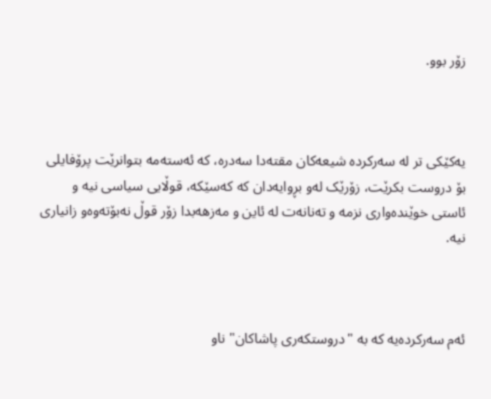زۆر بوو.



یەکێکی تر لە سەرکردە شیعەکان مقتەدا سەدرە، کە ئەستەمە بتوانرێت پرۆفایلی بۆ دروست بکرێت، زۆرێک لەو بڕوایەدان کە کەسێکە، قوڵایی سیاسی نیە و ئاستی خوێندەواری نزمە و تەنانەت لە ئاین و مەزھەبدا زۆر قوڵ نەبۆتەوەو زانیاری نیە.



ئەم سەرکردەیە کە بە "دروستکەری پاشاکان" ناو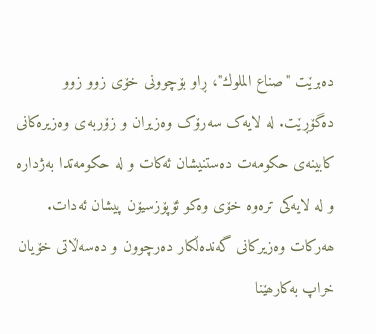دەبرێت "صناع الملوك"، ڕاو بۆچوونی خۆی زوو زوو دەگۆڕێت. لە لایەک سەرۆک وەزیران و زۆربەی وەزیرەکانی کابینەی حکومەت دەستنیشان ئەکات و لە حکومەتدا بەژدارە و لە لایەکی ترەوە خۆی وەکو ئۆپۆزسیۆن پیشان ئەدات. ھەرکات وەزیرکانی گەندەڵکار دەرچوون و دەسەڵاتی خۆیان خراپ بەکارھێنا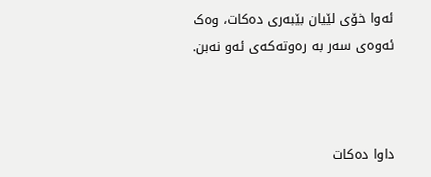ئەوا خۆی لێیان بێبەری دەکات، وەک ئەوەی سەر بە رەوتەکەی ئەو نەبن.



داوا دەکات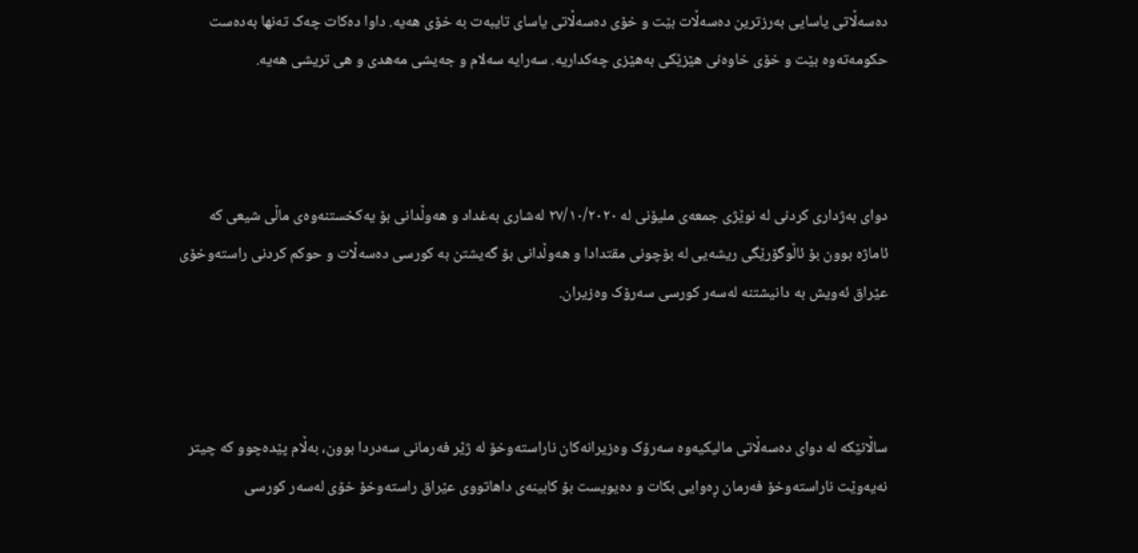دەسەڵاتی یاسایی بەرزترین دەسەڵات بێت و خۆی دەسەڵاتی یاسای تایبەت بە خۆی ھەیە. داوا دەکات چەک تەنھا بەدەست حکومەتەوە بێت و خۆی خاوەنی ھێزێکی بەھێزی چەکداریە. سەرایە سەلام و جەیشی مەهدی و هی تریشی هەیە.



دوای بەژداری کردنی لە نوێژی جمعەی ملیۆنی لە ٢٧/١٠/٢٠٢٠ لەشاری بەغداد و ھەوڵدانی بۆ یەکخستنەوەی ماڵی شیعی کە ئاماژە بوون بۆ ئاڵوگۆرێگی ریشەیی لە بۆچونی مقتدادا و ھەوڵدانی بۆ گەیشتن بە کورسی دەسەڵات و حوکم کردنی راستەوخۆی عێراق ئەویش بە دانیشتنە لەسەر کورسی سەرۆک وەزیران.



ساڵانێکە لە دوای دەسەڵاتی مالیکیەوە سەرۆک وەزیرانەکان ناراستەوخۆ لە ژێر فەرمانی سەدردا بوون، بەڵام پێدەچوو کە چیتر نەیەوێت ناراستەوخۆ فەرمان ڕەوایی بکات و دەیویست بۆ کابینەی داھاتووی عێراق راستەوخۆ خۆی لەسەر کورسی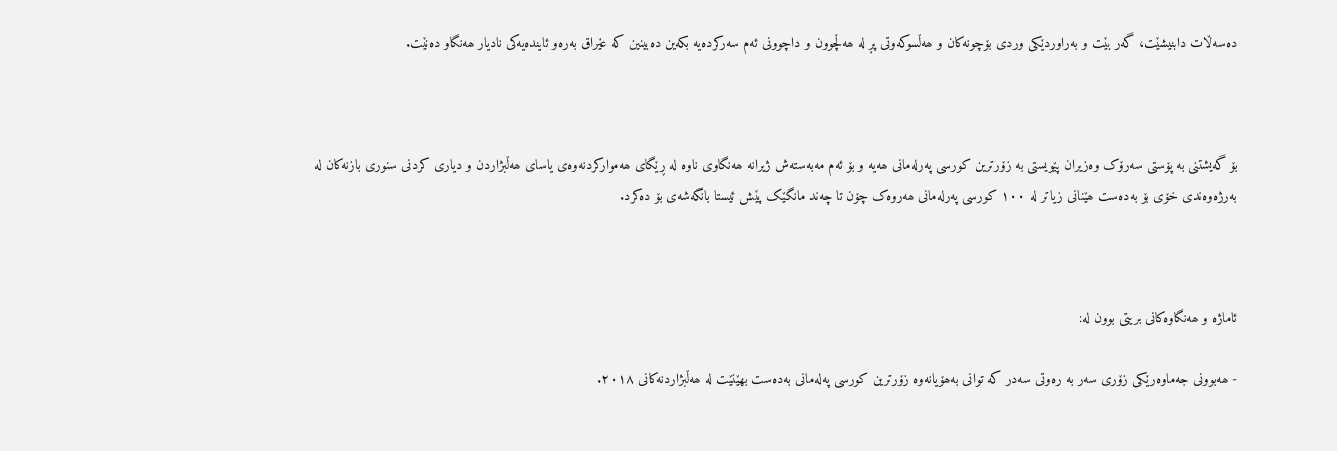دەسەڵات دابنیشێت، گەر بێت و بەراوردێکی وردی بۆچونەکان و ھەڵسوکەوتی پڕ لە ھەڵچوون و داچوونی ئەم سەرکردەیە بکەین دەبینین کە عێراق بەرەو ئایندەیەکی نادیار ھەنگاو دەنێت.



بۆ گەیشتنی بە پۆستی سەرۆک وەزیران پێویستی بە زۆرترین کورسی پەرلەمانی ھەیە و بۆ ئەم مەبەستەش ژیرانە ھەنگاوی ناوە لە ڕێگای ھەموارکردنەوەی یاسای ھەڵبژاردن و دیاری کردنی سنوری بازنەکان لە بەرژەوەندی خۆی بۆ بەدەست ھێنانی زیاتر لە ١٠٠ کورسی پەرلەمانی ھەروەک چۆن تا چەند مانگێک پێش ئیستا بانگەشەی بۆ دەکرد.



ئاماژە و ھەنگاوەکانی بریتی بوون لە:

- ھەبوونی جەماوەرێکی زۆری سەر بە رەوتی سەدر کە توانی بەھۆیانەوە زۆرترین کورسی پەلەمانی بەدەست بھێنێت لە ھەڵبژاردنەکانی ٢٠١٨.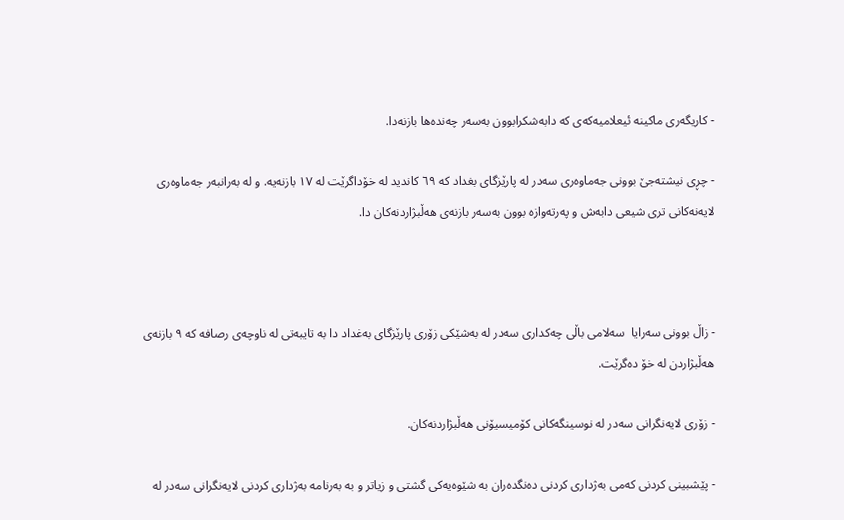- کاریگەری ماکینە ئیعلامیەکەی کە دابەشکرابوون بەسەر چەندەھا بازنەدا.

- چڕی نیشتەجێ بوونی جەماوەری سەدر لە پارێزگای بغداد کە ٦٩ کاندید لە خۆداگرێت لە ١٧ بازنەیە. و لە بەرانبەر جەماوەری لایەنەکانی تری شیعی دابەش و پەرتەوازە بوون بەسەر بازنەی ھەڵبژاردنەکان دا.



- زاڵ بوونی سەرایا  سەلامی باڵی چەکداری سەدر لە بەشێکی زۆری پارێزگای بەغداد دا بە تایبەتی لە ناوچەی رصافە کە ٩ بازنەی هەڵبژاردن لە خۆ دەگرێت.

- زۆری لایەنگرانی سەدر لە نوسینگەکانی کۆمیسیۆنی ھەڵبژاردنەکان.

- پێشبینی کردنی کەمی بەژداری کردنی دەنگدەران بە شێوەیەکی گشتی و زیاتر و بە بەرنامە بەژداری کردنی لایەنگرانی سەدر لە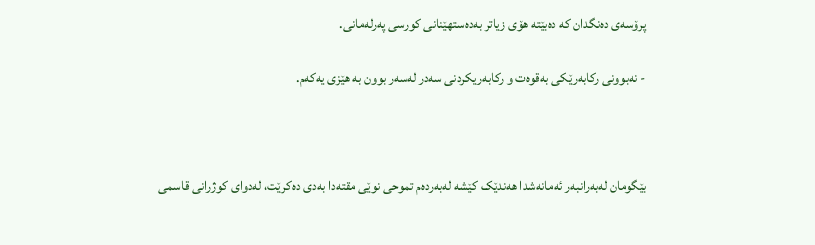پرۆسەی دەنگدان کە دەبێتە ھۆی زیاتر بەدەستھێنانی کورسی پەرلەمانی.

- نەبوونی رکابەرێکی بەقوەت و رکابەریکردنی سەدر لەسەر بوون بە ھێزی یەکەم.



بێگومان لەبەرانبەر ئەمانەشدا ھەندێک کێشە لەبەردەم تموحی نوێی مقتەدا بەدی دەکرێت، لەدوای کوژرانی قاسمی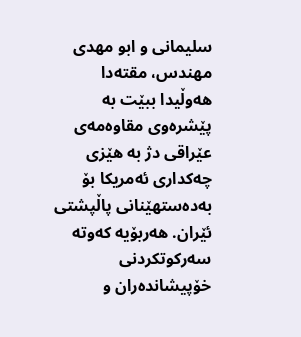سلیمانی و ابو مھدی مھندس، مقتەدا ھەوڵیدا ببێت بە پێشرەوی مقاوەمەی عێراقی دژ بە ھێزی چەکداری ئەمریکا بۆ بەدەستھێنانی پاڵپشتی ئێران. ھەربۆیە کەوتە سەرکوتکردنی خۆپیشاندەران و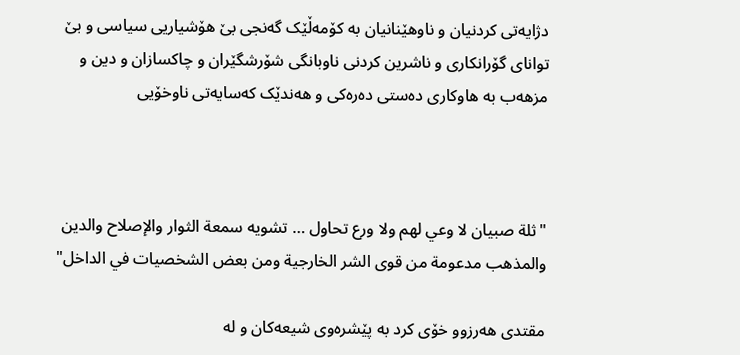دژایەتی کردنیان و ناوھێنانیان بە کۆمەڵێک گەنجی بێ هۆشیاریی سیاسی و بێ توانای گۆرانکاری و ناشرین کردنی ناوبانگی شۆرشگێران و چاکسازان و دین و مزھەب بە ھاوکاری دەستی دەرەکی و ھەندێک کەسایەتی ناوخۆیی



"ثلة صبيان لا وعي لهم ولا ورع تحاول … تشويه سمعة الثوار والإصلاح والدين والمذهب مدعومة من قوى الشر الخارجية ومن بعض الشخصيات في الداخل"

مقتدی ھەرزوو خۆی کرد بە پێشرەوی شیعەکان و لە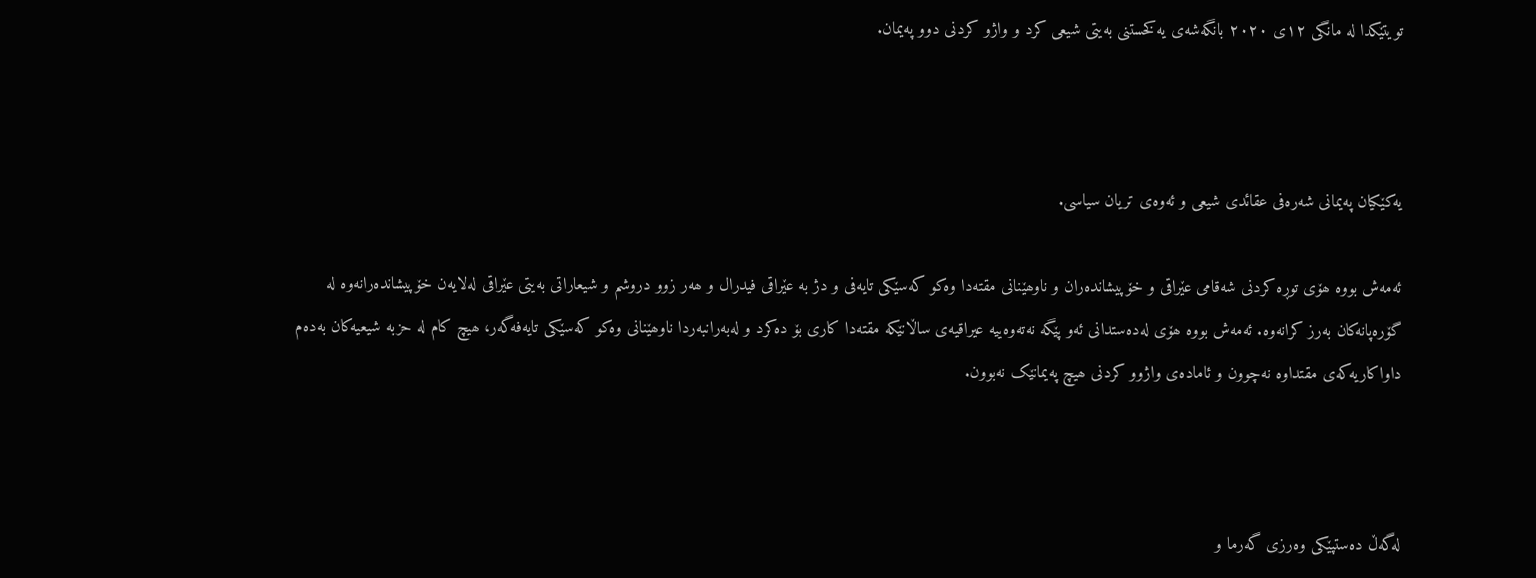تویتێکدا لە مانگی ١٢ی ٢٠٢٠ بانگەشەی یەکخستنی بەیتی شیعی کرد و واژو کردنی دوو پەیمان.



یەکێکیان پەیمانی شەرەفی عقائدی شیعی و ئەوەی تریان سیاسی.

ئەمەش بووە ھۆی توڕە کردنی شەقامی عێراقی و خۆپیشاندەران و ناوھێنانی مقتەدا وەکو کەسێکی تایەفی و دژ بە عێراقی فیدرال و ھەر زوو دروشم و شیعاراتی بەیتی عێراقی لەلایەن خۆپیشاندەرانەوە لە گۆرەپانەکان بەرز کرانەوە. ئەمەش بووە ھۆی لەدەستدانی ئەو پێگە نەتەوەییە عیراقیەی ساڵانێکە مقتەدا کاری بۆ دەکرد و لەبەرانبەردا ناوھێنانی وەکو کەسێکی تایەفەگەر، ھیچ کام لە حزبە شیعیەکان بەدەم داواکاریەکەی مقتداوە نەچوون و ئامادەی واژوو کردنی ھیچ پەیمانێک نەبوون.



لەگەڵ دەستپێکی وەرزی گەرما و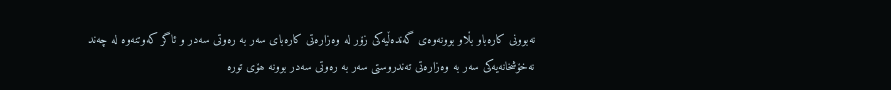نەبوونی کارەباو بڵاو بوونەوەی گەندەڵیەکی زۆر لە وەزارەتی کارەبای سەر بە رەوتی سەدر و ئاگر کەوتنەوە لە چەند نەخۆشخانەیەکی سەر بە وەزارەتی تەندروستی سەر بە رەوتی سەدر بوونە ھۆی تورە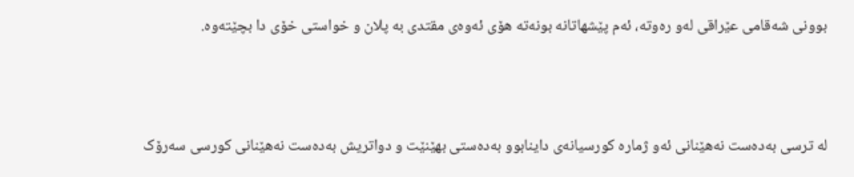بوونی شەقامی عێراقی لەو رەوتە، ئەم پێشھاتانە بونەتە ھۆی ئەوەی مقتدی بە پلان و خواستی خۆی دا بچێتەوە.



لە ترسی بەدەست نەھێنانی ئەو ژمارە کورسیانەی داینابوو بەدەستی بھێنێت و دواتریش بەدەست نەھێنانی کورسی سەرۆک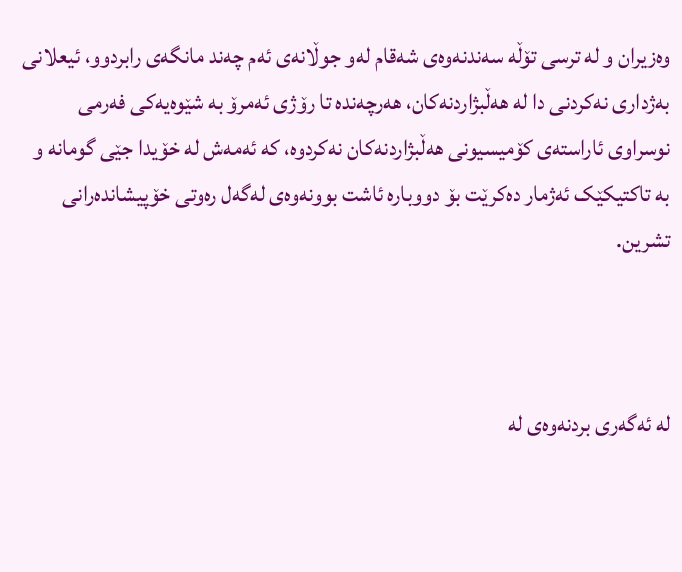وەزیران و لە ترسی تۆڵە سەندنەوەی شەقام لەو جوڵانەی ئەم چەند مانگەی رابردوو، ئیعلانی بەژداری نەکردنی دا لە ھەڵبژاردنەکان، ھەرچەندە تا رۆژی ئەمرۆ بە شێوەیەکی فەرمی نوسراوی ئاراستەی کۆمیسیونی ھەڵبژاردنەکان نەکردوە، کە ئەمەش لە خۆیدا جێی گومانە و بە تاکتیکێک ئەژمار دەکرێت بۆ دووبارە ئاشت بوونەوەی لەگەل رەوتی خۆپیشاندەرانی تشرین.



لە ئەگەری بردنەوەی لە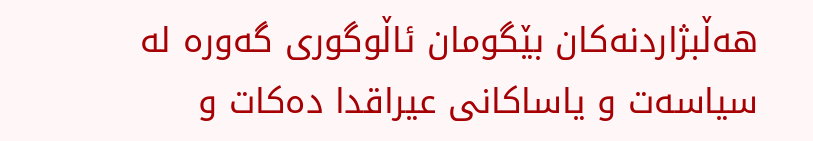ھەڵبژاردنەکان بێگومان ئاڵوگوری گەورە لە سیاسەت و یاساکانی عیراقدا دەکات و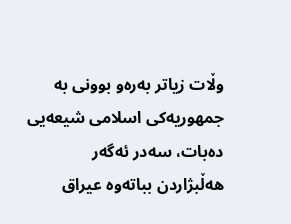وڵات زیاتر بەرەو بوونی بە جمھوریەکی اسلامی شیعەیی دەبات، سەدر ئەگەر هەڵبژاردن بباتەوە عیراق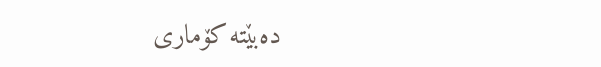دەبێتە کۆماری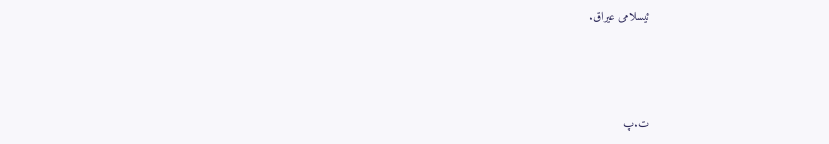ئیسلامی عیراق.



ت.پ